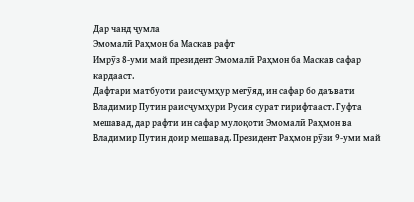Дар чанд ҷумла
Эмомалӣ Раҳмон ба Маскав рафт
Имрӯз 8-уми май президент Эмомалӣ Раҳмон ба Маскав сафар кардааст.
Дафтари матбуоти раисҷумҳур мегӯяд, ин сафар бо даъвати Владимир Путин раисҷумҳури Русия сурат гирифтааст. Гуфта мешавад, дар рафти ин сафар мулоқоти Эмомалӣ Раҳмон ва Владимир Путин доир мешавад. Президент Раҳмон рӯзи 9-уми май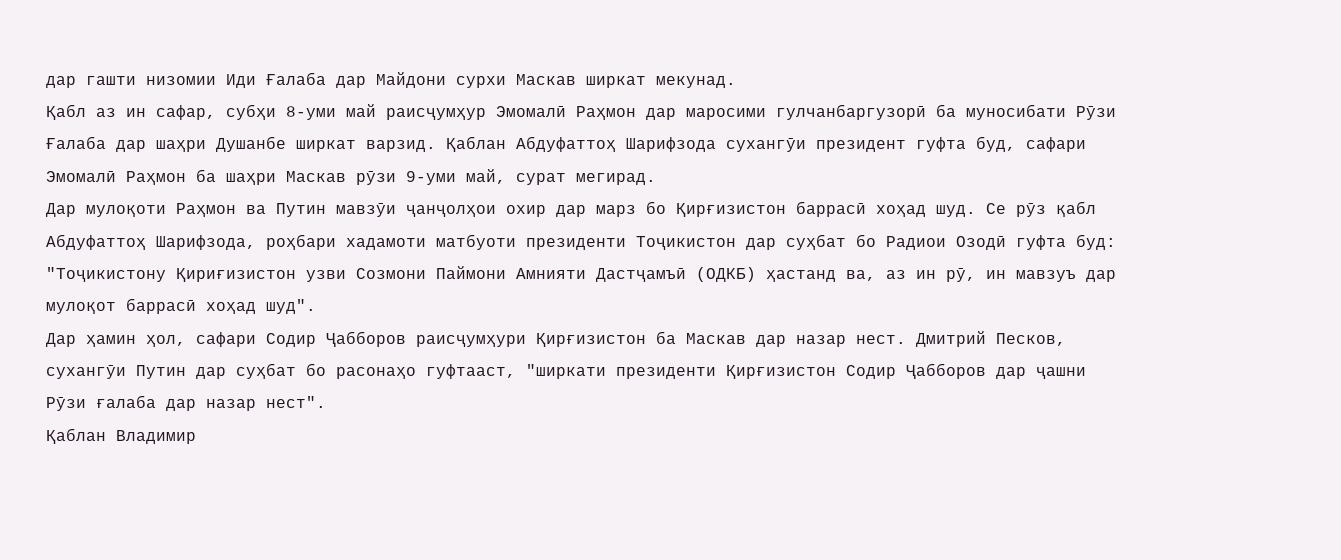дар гашти низомии Иди Ғалаба дар Майдони сурхи Маскав ширкат мекунад.
Қабл аз ин сафар, субҳи 8-уми май раисҷумҳур Эмомалӣ Раҳмон дар маросими гулчанбаргузорӣ ба муносибати Рӯзи Ғалаба дар шаҳри Душанбе ширкат варзид. Қаблан Абдуфаттоҳ Шарифзода сухангӯи президент гуфта буд, сафари Эмомалӣ Раҳмон ба шаҳри Маскав рӯзи 9-уми май, сурат мегирад.
Дар мулоқоти Раҳмон ва Путин мавзӯи ҷанҷолҳои охир дар марз бо Қирғизистон баррасӣ хоҳад шуд. Се рӯз қабл Абдуфаттоҳ Шарифзода, роҳбари хадамоти матбуоти президенти Тоҷикистон дар суҳбат бо Радиои Озодӣ гуфта буд: "Тоҷикистону Қириғизистон узви Созмони Паймони Амнияти Дастҷамъӣ (ОДКБ) ҳастанд ва, аз ин рӯ, ин мавзуъ дар мулоқот баррасӣ хоҳад шуд".
Дар ҳамин ҳол, сафари Содир Ҷабборов раисҷумҳури Қирғизистон ба Маскав дар назар нест. Дмитрий Песков, сухангӯи Путин дар суҳбат бо расонаҳо гуфтааст, "ширкати президенти Қирғизистон Содир Ҷабборов дар ҷашни Рӯзи ғалаба дар назар нест".
Қаблан Владимир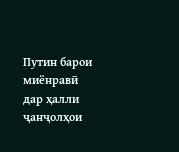Путин барои миёнравӣ дар ҳалли ҷанҷолҳои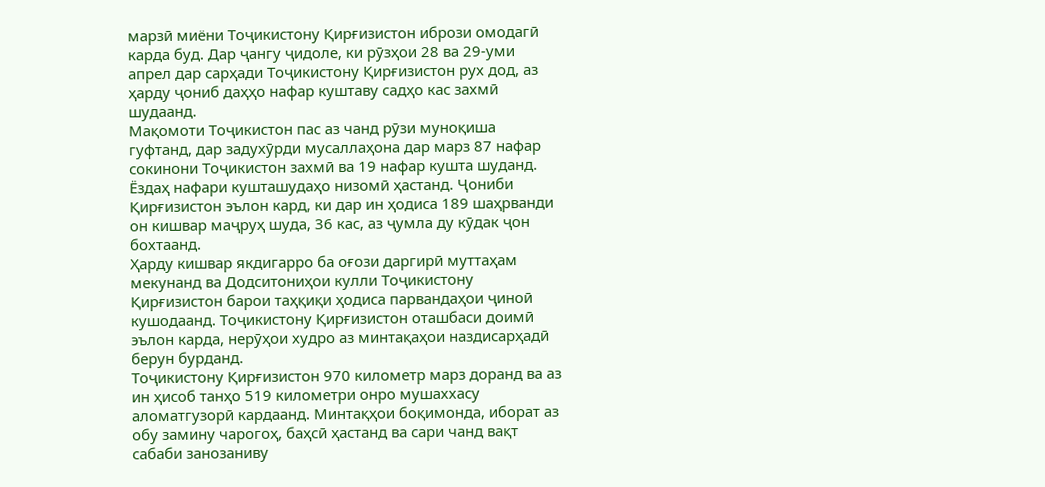марзӣ миёни Тоҷикистону Қирғизистон ибрози омодагӣ карда буд. Дар ҷангу ҷидоле, ки рӯзҳои 28 ва 29-уми апрел дар сарҳади Тоҷикистону Қирғизистон рух дод, аз ҳарду ҷониб даҳҳо нафар куштаву садҳо кас захмӣ шудаанд.
Мақомоти Тоҷикистон пас аз чанд рӯзи муноқиша гуфтанд, дар задухӯрди мусаллаҳона дар марз 87 нафар сокинони Тоҷикистон захмӣ ва 19 нафар кушта шуданд. Ёздаҳ нафари кушташудаҳо низомӣ ҳастанд. Ҷониби Қирғизистон эълон кард, ки дар ин ҳодиса 189 шаҳрванди он кишвар маҷруҳ шуда, 36 кас, аз ҷумла ду кӯдак ҷон бохтаанд.
Ҳарду кишвар якдигарро ба оғози даргирӣ муттаҳам мекунанд ва Додситониҳои кулли Тоҷикистону Қирғизистон барои таҳқиқи ҳодиса парвандаҳои ҷиноӣ кушодаанд. Тоҷикистону Қирғизистон оташбаси доимӣ эълон карда, нерӯҳои худро аз минтақаҳои наздисарҳадӣ берун бурданд.
Тоҷикистону Қирғизистон 970 километр марз доранд ва аз ин ҳисоб танҳо 519 километри онро мушаххасу аломатгузорӣ кардаанд. Минтақҳои боқимонда, иборат аз обу замину чарогоҳ, баҳсӣ ҳастанд ва сари чанд вақт сабаби занозаниву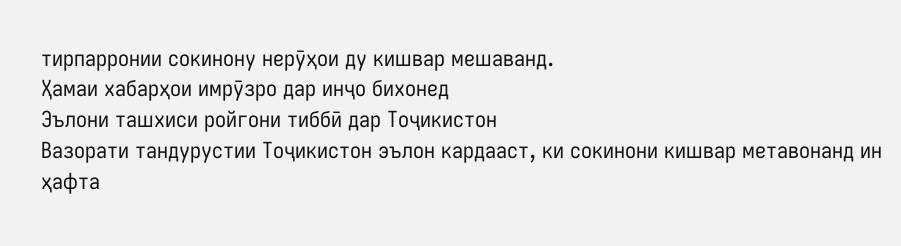тирпарронии сокинону нерӯҳои ду кишвар мешаванд.
Ҳамаи хабарҳои имрӯзро дар инҷо бихонед
Эълони ташхиси ройгони тиббӣ дар Тоҷикистон
Вазорати тандурустии Тоҷикистон эълон кардааст, ки сокинони кишвар метавонанд ин ҳафта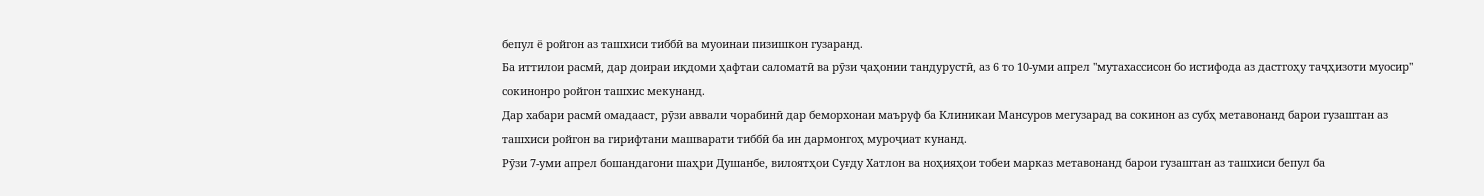бепул ё ройгон аз ташхиси тиббӣ ва муоинаи пизишкон гузаранд.
Ба иттилои расмӣ, дар доираи иқдоми ҳафтаи саломатӣ ва рӯзи ҷаҳонии тандурустӣ, аз 6 то 10-уми апрел "мутахассисон бо истифода аз дастгоҳу таҷҳизоти муосир" сокинонро ройгон ташхис мекунанд.
Дар хабари расмӣ омадааст, рӯзи аввали чорабинӣ дар беморхонаи маъруф ба Клиникаи Мансуров мегузарад ва сокинон аз субҳ метавонанд барои гузаштан аз ташхиси ройгон ва гирифтани машварати тиббӣ ба ин дармонгоҳ муроҷиат кунанд.
Рӯзи 7-уми апрел бошандагони шаҳри Душанбе, вилоятҳои Суғду Хатлон ва ноҳияҳои тобеи марказ метавонанд барои гузаштан аз ташхиси бепул ба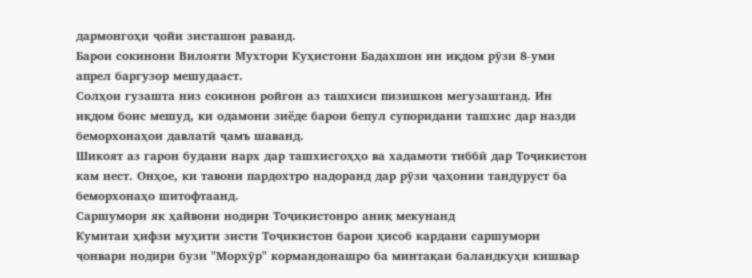дармонгоҳи ҷойи зисташон раванд.
Барои сокинони Вилояти Мухтори Куҳистони Бадахшон ин иқдом рӯзи 8-уми апрел баргузор мешудааст.
Солҳои гузашта низ сокинон ройгон аз ташхиси пизишкон мегузаштанд. Ин иқдом боис мешуд, ки одамони зиёде барои бепул супоридани ташхис дар назди беморхонаҳои давлатӣ ҷамъ шаванд.
Шикоят аз гарон будани нарх дар ташхисгоҳҳо ва хадамоти тиббӣ дар Тоҷикистон кам нест. Онҳое, ки тавони пардохтро надоранд дар рӯзи ҷаҳонии тандуруст ба беморхонаҳо шитофтаанд.
Саршумори як ҳайвони нодири Тоҷикистонро аниқ мекунанд
Кумитаи ҳифзи муҳити зисти Тоҷикистон барои ҳисоб кардани саршумори ҷонвари нодири бузи "Морхӯр" кормандонашро ба минтақаи баландкуҳи кишвар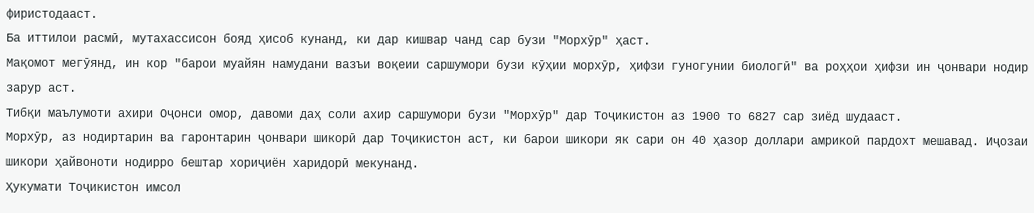фиристодааст.
Ба иттилои расмӣ, мутахассисон бояд ҳисоб кунанд, ки дар кишвар чанд сар бузи "Морхӯр" ҳаст.
Мақомот мегӯянд, ин кор "барои муайян намудани вазъи воқеии саршумори бузи кӯҳии морхӯр, ҳифзи гуногунии биологӣ" ва роҳҳои ҳифзи ин ҷонвари нодир зарур аст.
Тибқи маълумоти ахири Оҷонси омор, давоми даҳ соли ахир саршумори бузи "Морхӯр" дар Тоҷикистон аз 1900 то 6827 сар зиёд шудааст.
Морхӯр, аз нодиртарин ва гаронтарин ҷонвари шикорӣ дар Тоҷикистон аст, ки барои шикори як сари он 40 ҳазор доллари амрикоӣ пардохт мешавад. Иҷозаи шикори ҳайвоноти нодирро бештар хориҷиён харидорӣ мекунанд.
Ҳукумати Тоҷикистон имсол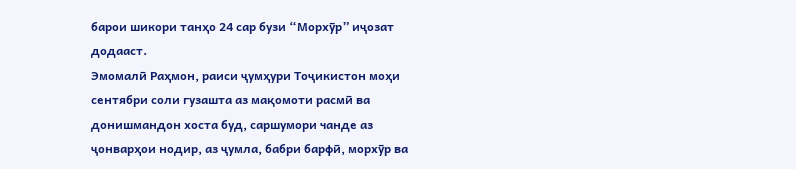барои шикори танҳо 24 сар бузи “Морхӯр” иҷозат додааст.
Эмомалӣ Раҳмон, раиси ҷумҳури Тоҷикистон моҳи сентябри соли гузашта аз мақомоти расмӣ ва донишмандон хоста буд, саршумори чанде аз ҷонварҳои нодир, аз ҷумла, бабри барфӣ, морхӯр ва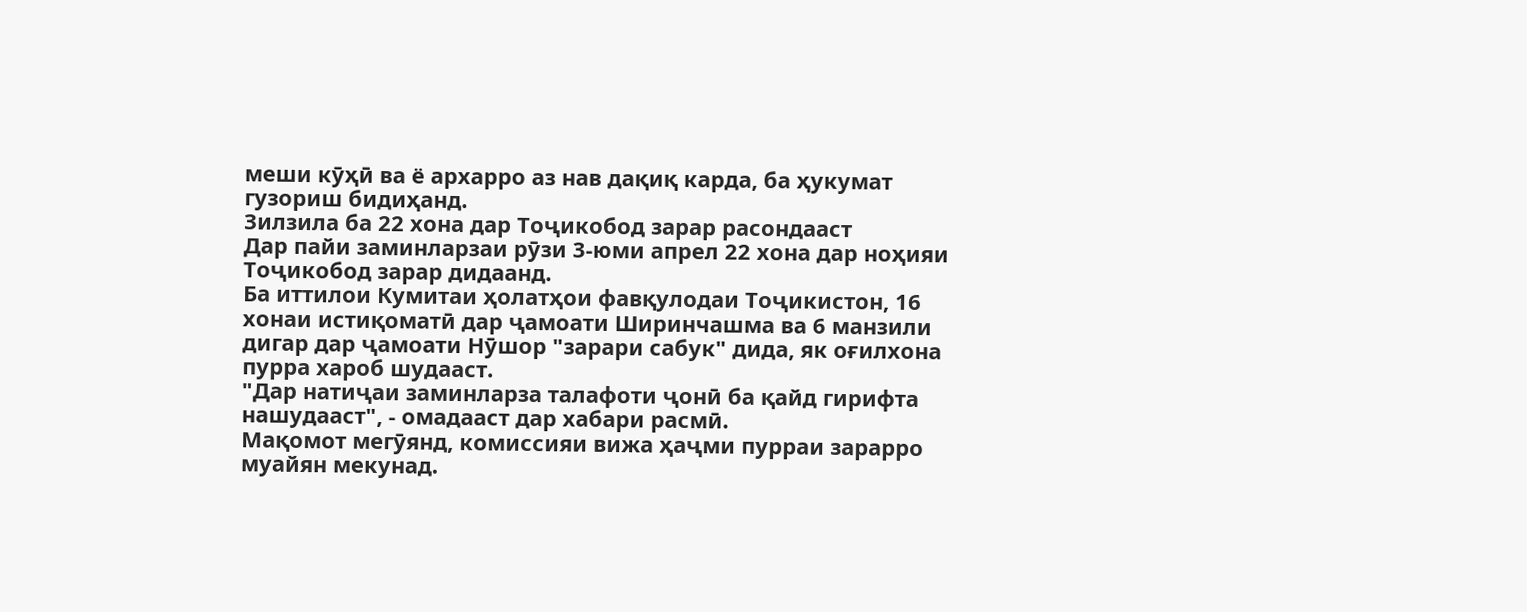меши кӯҳӣ ва ё архарро аз нав дақиқ карда, ба ҳукумат гузориш бидиҳанд.
Зилзила ба 22 хона дар Тоҷикобод зарар расондааст
Дар пайи заминларзаи рӯзи 3-юми апрел 22 хона дар ноҳияи Тоҷикобод зарар дидаанд.
Ба иттилои Кумитаи ҳолатҳои фавқулодаи Тоҷикистон, 16 хонаи истиқоматӣ дар ҷамоати Ширинчашма ва 6 манзили дигар дар ҷамоати Нӯшор "зарари сабук" дида, як оғилхона пурра хароб шудааст.
"Дар натиҷаи заминларза талафоти ҷонӣ ба қайд гирифта нашудааст", - омадааст дар хабари расмӣ.
Мақомот мегӯянд, комиссияи вижа ҳаҷми пурраи зарарро муайян мекунад.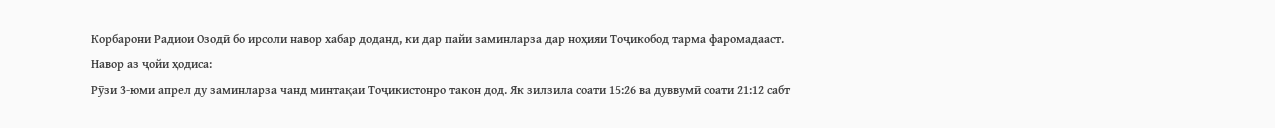Корбарони Радиои Озодӣ бо ирсоли навор хабар доданд, ки дар пайи заминларза дар ноҳияи Тоҷикобод тарма фаромадааст.
Навор аз ҷойи ҳодиса:
Рӯзи 3-юми апрел ду заминларза чанд минтақаи Тоҷикистонро такон дод. Як зилзила соати 15:26 ва дуввумӣ соати 21:12 сабт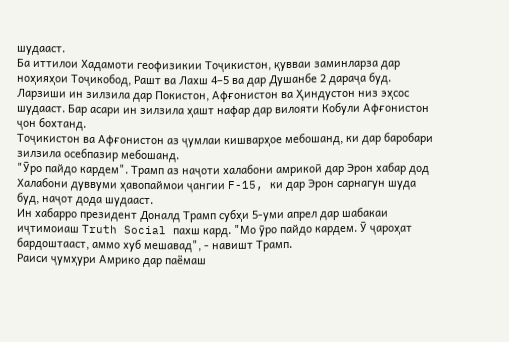шудааст.
Ба иттилои Хадамоти геофизикии Тоҷикистон, қувваи заминларза дар ноҳияҳои Тоҷикобод, Рашт ва Лахш 4–5 ва дар Душанбе 2 дараҷа буд.
Ларзиши ин зилзила дар Покистон, Афғонистон ва Ҳиндустон низ эҳсос шудааст. Бар асари ин зилзила ҳашт нафар дар вилояти Кобули Афғонистон ҷон бохтанд.
Тоҷикистон ва Афғонистон аз ҷумлаи кишварҳое мебошанд, ки дар баробари зилзила осебпазир мебошанд.
"Ӯро пайдо кардем". Трамп аз наҷоти халабони амрикоӣ дар Эрон хабар дод
Халабони дуввуми ҳавопаймои ҷангии F-15, ки дар Эрон сарнагун шуда буд, наҷот дода шудааст.
Ин хабарро президент Доналд Трамп субҳи 5-уми апрел дар шабакаи иҷтимоиаш Truth Social пахш кард. "Мо ӯро пайдо кардем. Ӯ ҷароҳат бардоштааст, аммо хуб мешавад", - навишт Трамп.
Раиси ҷумҳури Амрико дар паёмаш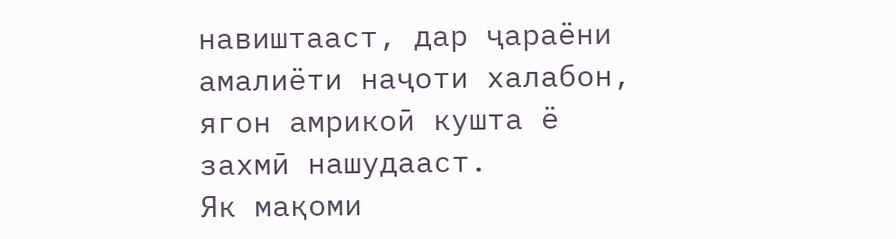навиштааст, дар ҷараёни амалиёти наҷоти халабон, ягон амрикоӣ кушта ё захмӣ нашудааст.
Як мақоми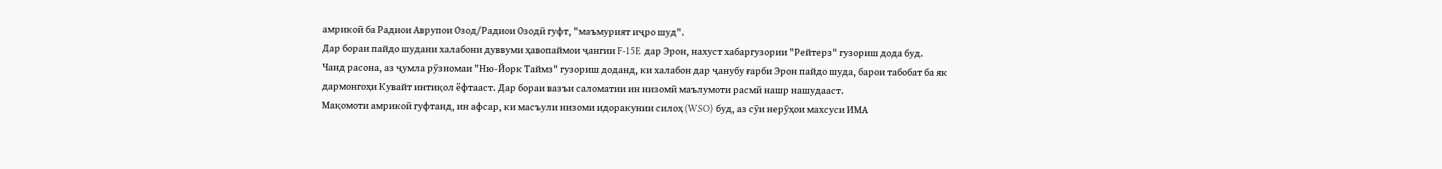амрикоӣ ба Радиои Аврупои Озод/Радиои Озодӣ гуфт, "маъмурият иҷро шуд".
Дар бораи пайдо шудани халабони дуввуми ҳавопаймои ҷангии F-15E дар Эрон, нахуст хабаргузории "Рейтерз" гузориш дода буд.
Чанд расона, аз ҷумла рӯзномаи "Ню-Йорк Таймз" гузориш доданд, ки халабон дар ҷанубу ғарби Эрон пайдо шуда, барои табобат ба як дармонгоҳи Кувайт интиқол ёфтааст. Дар бораи вазъи саломатии ин низомӣ маълумоти расмӣ нашр нашудааст.
Мақомоти амрикоӣ гуфтанд, ин афсар, ки масъули низоми идоракунии силоҳ (WSO) буд, аз сӯи нерӯҳои махсуси ИМА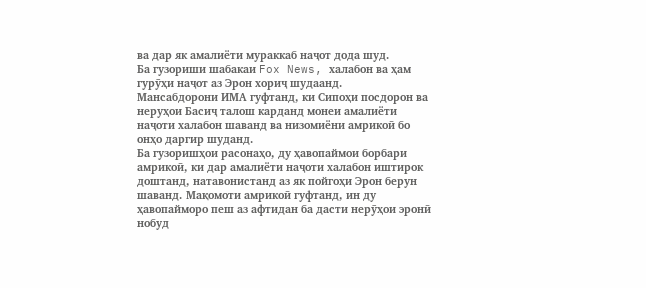ва дар як амалиёти мураккаб наҷот дода шуд.
Ба гузориши шабакаи Fox News, халабон ва ҳам гурӯҳи наҷот аз Эрон хориҷ шудаанд.
Мансабдорони ИМА гуфтанд, ки Сипоҳи посдорон ва неруҳои Басиҷ талош карданд монеи амалиёти наҷоти халабон шаванд ва низомиёни амрикоӣ бо онҳо даргир шуданд.
Ба гузоришҳои расонаҳо, ду ҳавопаймои борбари амрикоӣ, ки дар амалиёти наҷоти халабон иштирок доштанд, натавонистанд аз як пойгоҳи Эрон берун шаванд. Мақомоти амрикоӣ гуфтанд, ин ду ҳавопайморо пеш аз афтидан ба дасти нерӯҳои эронӣ нобуд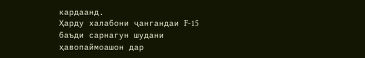кардаанд.
Ҳарду халабони ҷангандаи F-15 баъди сарнагун шудани ҳавопаймоашон дар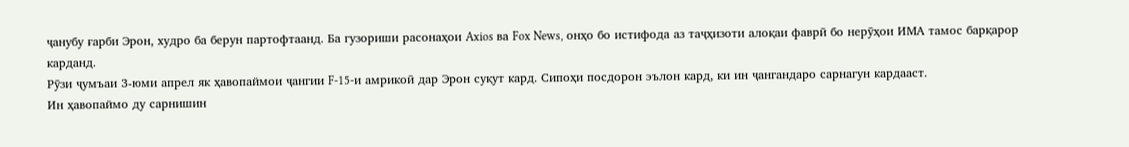ҷанубу ғарби Эрон, худро ба берун партофтаанд. Ба гузориши расонаҳои Axios ва Fox News, онҳо бо истифода аз таҷҳизоти алоқаи фаврӣ бо нерӯҳои ИМА тамос барқарор карданд.
Рӯзи ҷумъаи 3-юми апрел як ҳавопаймои ҷангии F-15-и амрикоӣ дар Эрон суқут кард. Сипоҳи посдорон эълон кард, ки ин ҷангандаро сарнагун кардааст.
Ин ҳавопаймо ду сарнишин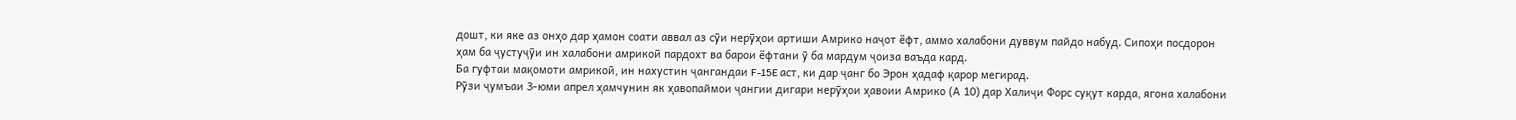дошт, ки яке аз онҳо дар ҳамон соати аввал аз сӯи нерӯҳои артиши Амрико наҷот ёфт, аммо халабони дуввум пайдо набуд. Сипоҳи посдорон ҳам ба ҷустуҷӯи ин халабони амрикоӣ пардохт ва барои ёфтани ӯ ба мардум ҷоиза ваъда кард.
Ба гуфтаи мақомоти амрикоӣ, ин нахустин ҷангандаи F-15E аст, ки дар ҷанг бо Эрон ҳадаф қарор мегирад.
Рӯзи ҷумъаи 3-юми апрел ҳамчунин як ҳавопаймои ҷангии дигари нерӯҳои ҳавоии Амрико (А 10) дар Халиҷи Форс суқут карда, ягона халабони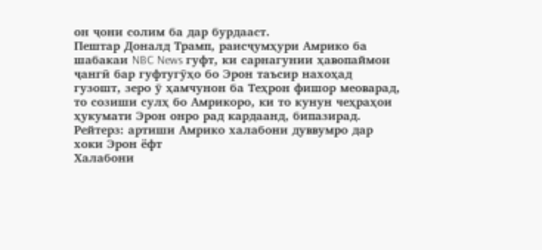он ҷони солим ба дар бурдааст.
Пештар Доналд Трамп, раисҷумҳури Амрико ба шабакаи NBC News гуфт, ки сарнагунии ҳавопаймои ҷангӣ бар гуфтугӯҳо бо Эрон таъсир нахоҳад гузошт, зеро ӯ ҳамчунон ба Теҳрон фишор меоварад, то созиши сулҳ бо Амрикоро, ки то кунун чеҳраҳои ҳукумати Эрон онро рад кардаанд, бипазирад.
Рейтерз: артиши Амрико халабони дуввумро дар хоки Эрон ёфт
Халабони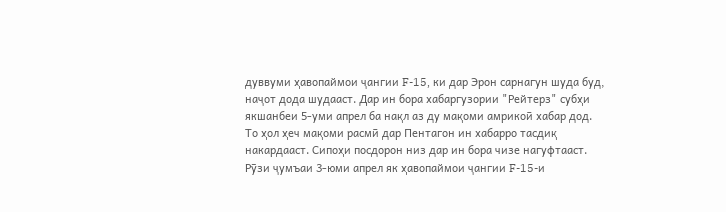дуввуми ҳавопаймои ҷангии F-15, ки дар Эрон сарнагун шуда буд, наҷот дода шудааст. Дар ин бора хабаргузории "Рейтерз" субҳи якшанбеи 5-уми апрел ба нақл аз ду мақоми амрикоӣ хабар дод.
То ҳол ҳеч мақоми расмӣ дар Пентагон ин хабарро тасдиқ накардааст. Сипоҳи посдорон низ дар ин бора чизе нагуфтааст.
Рӯзи ҷумъаи 3-юми апрел як ҳавопаймои ҷангии F-15-и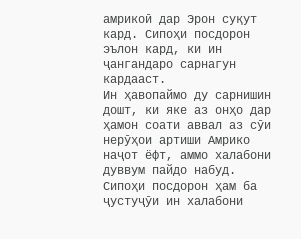амрикоӣ дар Эрон суқут кард. Сипоҳи посдорон эълон кард, ки ин ҷангандаро сарнагун кардааст.
Ин ҳавопаймо ду сарнишин дошт, ки яке аз онҳо дар ҳамон соати аввал аз сӯи нерӯҳои артиши Амрико наҷот ёфт, аммо халабони дуввум пайдо набуд. Сипоҳи посдорон ҳам ба ҷустуҷӯи ин халабони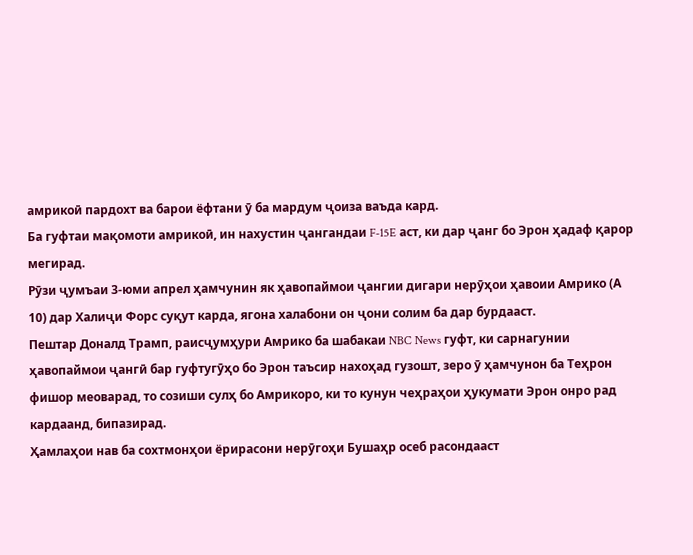амрикоӣ пардохт ва барои ёфтани ӯ ба мардум ҷоиза ваъда кард.
Ба гуфтаи мақомоти амрикоӣ, ин нахустин ҷангандаи F-15E аст, ки дар ҷанг бо Эрон ҳадаф қарор мегирад.
Рӯзи ҷумъаи 3-юми апрел ҳамчунин як ҳавопаймои ҷангии дигари нерӯҳои ҳавоии Амрико (А 10) дар Халиҷи Форс суқут карда, ягона халабони он ҷони солим ба дар бурдааст.
Пештар Доналд Трамп, раисҷумҳури Амрико ба шабакаи NBC News гуфт, ки сарнагунии ҳавопаймои ҷангӣ бар гуфтугӯҳо бо Эрон таъсир нахоҳад гузошт, зеро ӯ ҳамчунон ба Теҳрон фишор меоварад, то созиши сулҳ бо Амрикоро, ки то кунун чеҳраҳои ҳукумати Эрон онро рад кардаанд, бипазирад.
Ҳамлаҳои нав ба сохтмонҳои ёрирасони нерӯгоҳи Бушаҳр осеб расондааст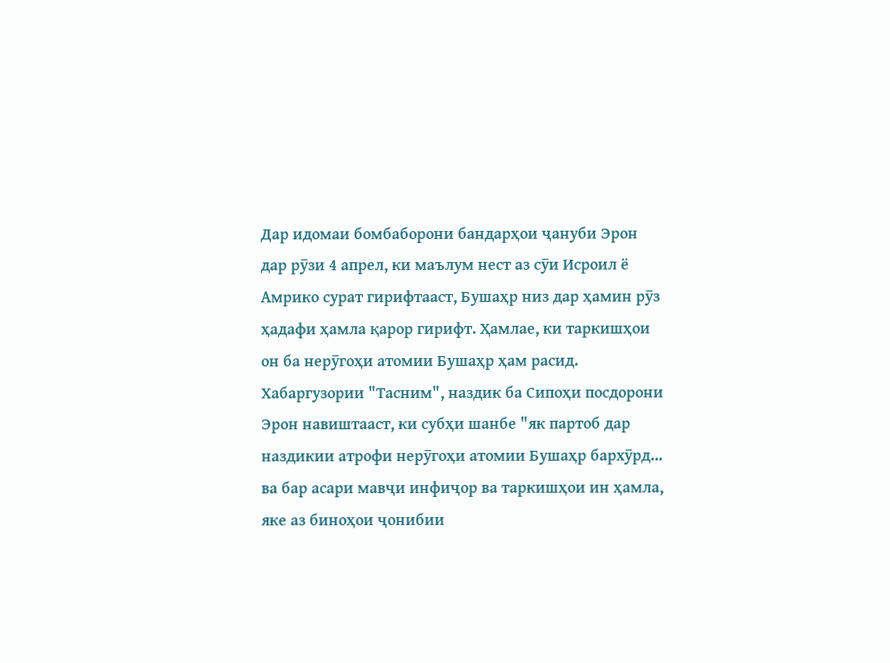Дар идомаи бомбаборони бандарҳои ҷануби Эрон дар рӯзи 4 апрел, ки маълум нест аз сӯи Исроил ё Амрико сурат гирифтааст, Бушаҳр низ дар ҳамин рӯз ҳадафи ҳамла қарор гирифт. Ҳамлае, ки таркишҳои он ба нерӯгоҳи атомии Бушаҳр ҳам расид.
Хабаргузории "Тасним", наздик ба Сипоҳи посдорони Эрон навиштааст, ки субҳи шанбе "як партоб дар наздикии атрофи нерӯгоҳи атомии Бушаҳр бархӯрд... ва бар асари мавҷи инфиҷор ва таркишҳои ин ҳамла, яке аз биноҳои ҷонибии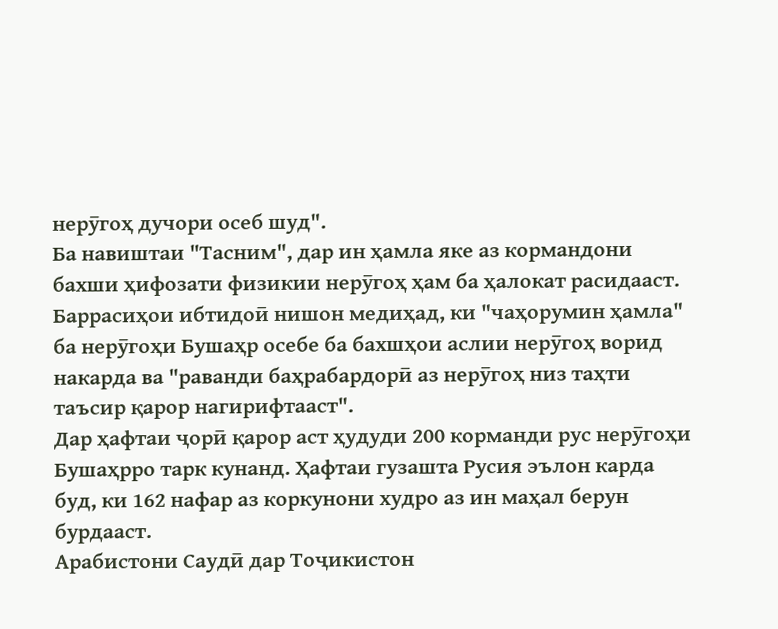нерӯгоҳ дучори осеб шуд".
Ба навиштаи "Тасним", дар ин ҳамла яке аз кормандони бахши ҳифозати физикии нерӯгоҳ ҳам ба ҳалокат расидааст.
Баррасиҳои ибтидоӣ нишон медиҳад, ки "чаҳорумин ҳамла" ба нерӯгоҳи Бушаҳр осебе ба бахшҳои аслии нерӯгоҳ ворид накарда ва "раванди баҳрабардорӣ аз нерӯгоҳ низ таҳти таъсир қарор нагирифтааст".
Дар ҳафтаи ҷорӣ қарор аст ҳудуди 200 корманди рус нерӯгоҳи Бушаҳрро тарк кунанд. Ҳафтаи гузашта Русия эълон карда буд, ки 162 нафар аз коркунони худро аз ин маҳал берун бурдааст.
Арабистони Саудӣ дар Тоҷикистон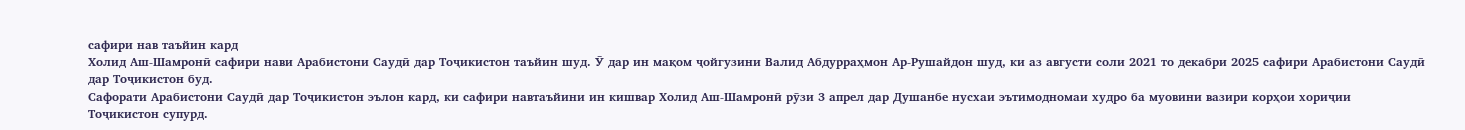сафири нав таъйин кард
Холид Аш-Шамронӣ сафири нави Арабистони Саудӣ дар Тоҷикистон таъйин шуд. Ӯ дар ин мақом ҷойгузини Валид Абдурраҳмон Ар-Рушайдон шуд, ки аз августи соли 2021 то декабри 2025 сафири Арабистони Саудӣ дар Тоҷикистон буд.
Сафорати Арабистони Саудӣ дар Тоҷикистон эълон кард, ки сафири навтаъйини ин кишвар Холид Аш-Шамронӣ рӯзи 3 апрел дар Душанбе нусхаи эътимодномаи худро ба муовини вазири корҳои хориҷии Тоҷикистон супурд.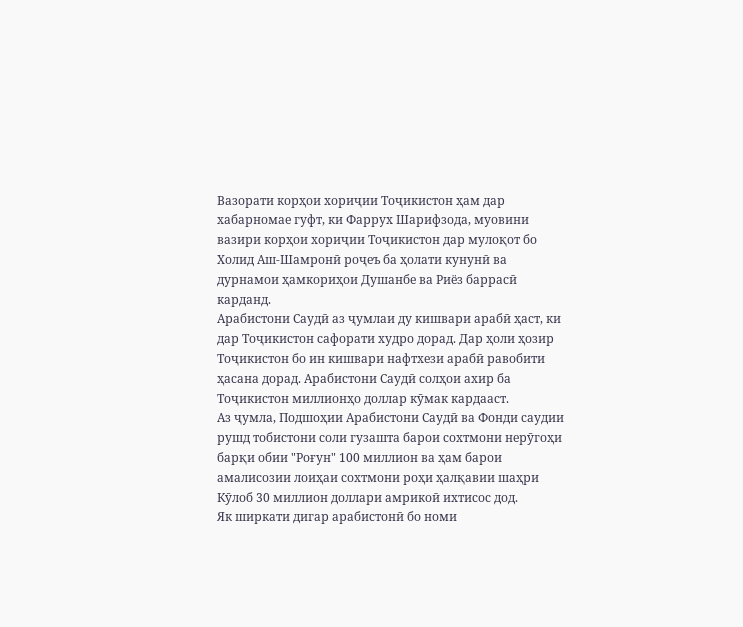Вазорати корҳои хориҷии Тоҷикистон ҳам дар хабарномае гуфт, ки Фаррух Шарифзода, муовини вазири корҳои хориҷии Тоҷикистон дар мулоқот бо Холид Аш-Шамронӣ роҷеъ ба ҳолати кунунӣ ва дурнамои ҳамкориҳои Душанбе ва Риёз баррасӣ карданд.
Арабистони Саудӣ аз ҷумлаи ду кишвари арабӣ ҳаст, ки дар Тоҷикистон сафорати худро дорад. Дар ҳоли ҳозир Тоҷикистон бо ин кишвари нафтхези арабӣ равобити ҳасана дорад. Арабистони Саудӣ солҳои ахир ба Тоҷикистон миллионҳо доллар кӯмак кардааст.
Аз ҷумла, Подшоҳии Арабистони Саудӣ ва Фонди саудии рушд тобистони соли гузашта барои сохтмони нерӯгоҳи барқи обии "Роғун" 100 миллион ва ҳам барои амалисозии лоиҳаи сохтмони роҳи ҳалқавии шаҳри Кӯлоб 30 миллион доллари амрикоӣ ихтисос дод.
Як ширкати дигар арабистонӣ бо номи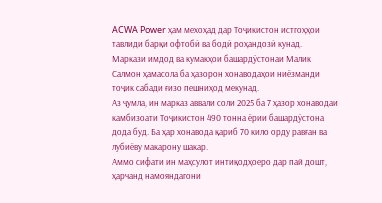ACWA Power ҳам мехоҳад дар Тоҷикистон истгоҳҳои тавлиди барқи офтобӣ ва бодӣ роҳандозӣ кунад.
Маркази имдод ва кумакҳои башардӯстонаи Малик Салмон ҳамасола ба ҳазорон хонаводаҳои ниёзманди тоҷик сабади ғизо пешниҳод мекунад.
Аз ҷумла, ин марказ аввали соли 2025 ба 7 ҳазор хонаводаи камбизоати Тоҷикистон 490 тонна ёрии башардӯстона дода буд. Ба ҳар хонавода қариб 70 кило орду равған ва лубиёву макарону шакар.
Аммо сифати ин маҳсулот интиқодҳоеро дар пай дошт, ҳарчанд намояндагони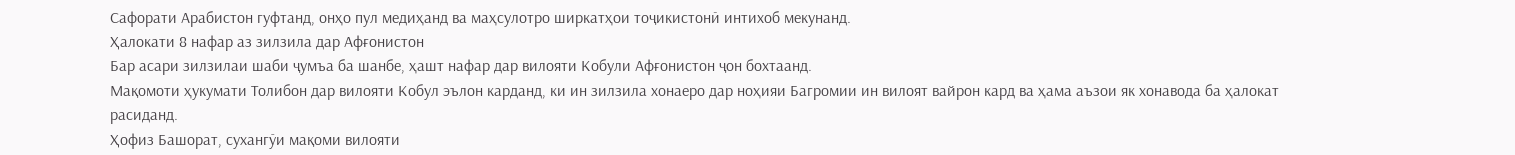Сафорати Арабистон гуфтанд, онҳо пул медиҳанд ва маҳсулотро ширкатҳои тоҷикистонӣ интихоб мекунанд.
Ҳалокати 8 нафар аз зилзила дар Афғонистон
Бар асари зилзилаи шаби ҷумъа ба шанбе, ҳашт нафар дар вилояти Кобули Афғонистон ҷон бохтаанд.
Мақомоти ҳукумати Толибон дар вилояти Кобул эълон карданд, ки ин зилзила хонаеро дар ноҳияи Багромии ин вилоят вайрон кард ва ҳама аъзои як хонавода ба ҳалокат расиданд.
Ҳофиз Башорат, сухангӯи мақоми вилояти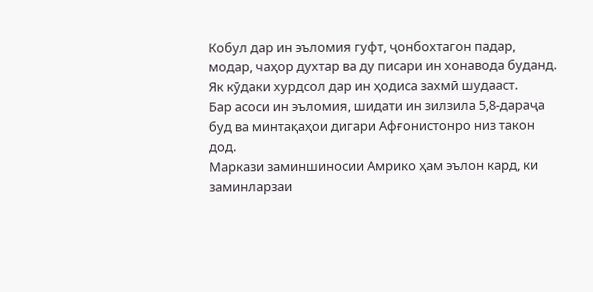Кобул дар ин эъломия гуфт, ҷонбохтагон падар, модар, чаҳор духтар ва ду писари ин хонавода буданд.
Як кӯдаки хурдсол дар ин ҳодиса захмӣ шудааст.
Бар асоси ин эъломия, шидати ин зилзила 5,8-дараҷа буд ва минтақаҳои дигари Афғонистонро низ такон дод.
Маркази заминшиносии Амрико ҳам эълон кард, ки заминларзаи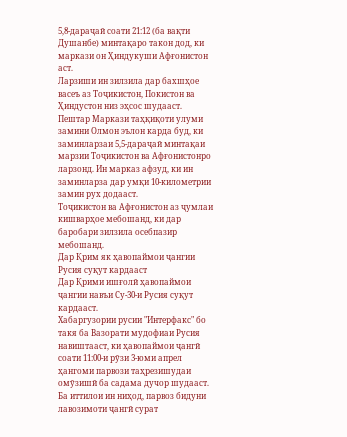5,8-дараҷаӣ соати 21:12 (ба вақти Душанбе) минтақаро такон дод, ки маркази он Ҳиндукуши Афғонистон аст.
Ларзиши ин зилзила дар бахшҳое васеъ аз Тоҷикистон, Покистон ва Ҳиндустон низ эҳсос шудааст.
Пештар Маркази таҳқиқоти улуми замини Олмон эълон карда буд, ки заминларзаи 5,5-дараҷаӣ минтақаи марзии Тоҷикистон ва Афғонистонро ларзонд. Ин марказ афзуд, ки ин заминларза дар умқи 10-километрии замин рух додааст.
Тоҷикистон ва Афғонистон аз ҷумлаи кишварҳое мебошанд, ки дар баробари зилзила осебпазир мебошанд.
Дар Қрим як ҳавопаймои ҷангии Русия суқут кардааст
Дар Қрими ишғолӣ ҳавопаймои ҷангии навъи Су-30-и Русия суқут кардааст.
Хабаргузории русии "Интерфакс" бо такя ба Вазорати мудофиаи Русия навиштааст, ки ҳавопаймои ҷангӣ соати 11:00-и рӯзи 3-юми апрел ҳангоми парвози таҳрезишудаи омӯзишӣ ба садама дучор шудааст.
Ба иттилои ин ниҳод, парвоз бидуни лавозимоти ҷангӣ сурат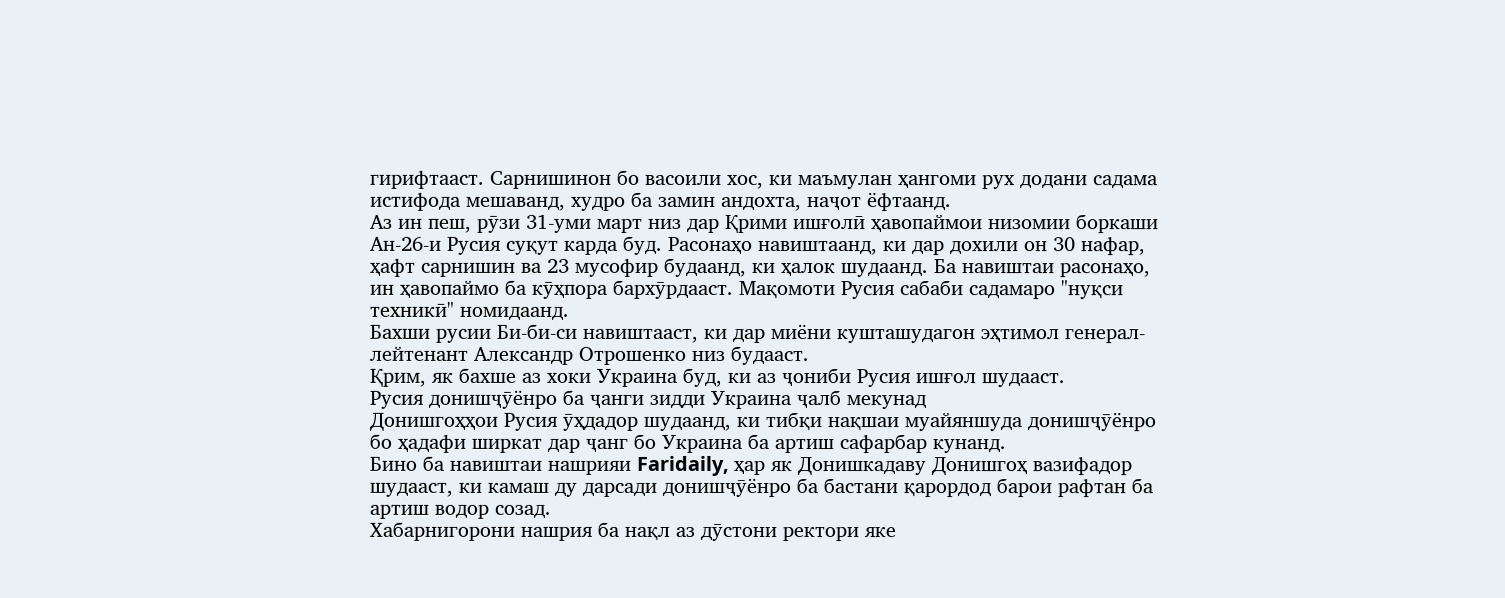гирифтааст. Сарнишинон бо васоили хос, ки маъмулан ҳангоми рух додани садама истифода мешаванд, худро ба замин андохта, наҷот ёфтаанд.
Аз ин пеш, рӯзи 31-уми март низ дар Қрими ишғолӣ ҳавопаймои низомии боркаши Ан-26-и Русия суқут карда буд. Расонаҳо навиштаанд, ки дар дохили он 30 нафар, ҳафт сарнишин ва 23 мусофир будаанд, ки ҳалок шудаанд. Ба навиштаи расонаҳо, ин ҳавопаймо ба кӯҳпора бархӯрдааст. Мақомоти Русия сабаби садамаро "нуқси техникӣ" номидаанд.
Бахши русии Би-би-си навиштааст, ки дар миёни кушташудагон эҳтимол генерал-лейтенант Александр Отрошенко низ будааст.
Қрим, як бахше аз хоки Украина буд, ки аз ҷониби Русия ишғол шудааст.
Русия донишҷӯёнро ба ҷанги зидди Украина ҷалб мекунад
Донишгоҳҳои Русия ӯҳдадор шудаанд, ки тибқи нақшаи муайяншуда донишҷӯёнро бо ҳадафи ширкат дар ҷанг бо Украина ба артиш сафарбар кунанд.
Бино ба навиштаи нашрияи Faridaily, ҳар як Донишкадаву Донишгоҳ вазифадор шудааст, ки камаш ду дарсади донишҷӯёнро ба бастани қарордод барои рафтан ба артиш водор созад.
Хабарнигорони нашрия ба нақл аз дӯстони ректори яке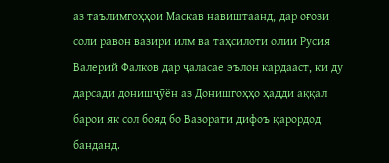аз таълимгоҳҳои Маскав навиштаанд, дар оғози соли равон вазири илм ва таҳсилоти олии Русия Валерий Фалков дар ҷаласае эълон кардааст, ки ду дарсади донишҷӯён аз Донишгоҳҳо ҳадди аққал барои як сол бояд бо Вазорати дифоъ қарордод банданд.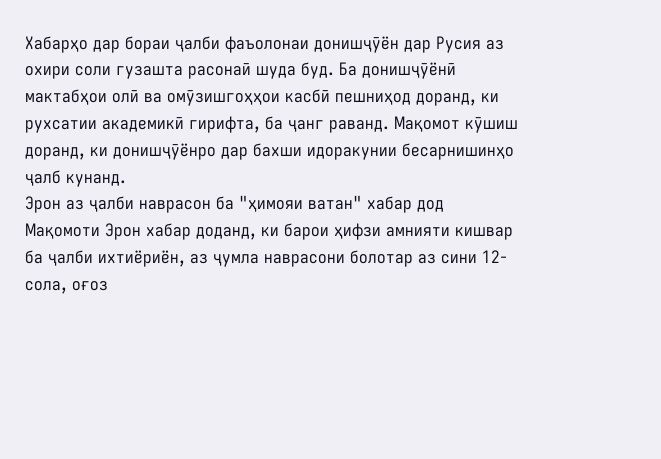Хабарҳо дар бораи ҷалби фаъолонаи донишҷӯён дар Русия аз охири соли гузашта расонаӣ шуда буд. Ба донишҷӯёнӣ мактабҳои олӣ ва омӯзишгоҳҳои касбӣ пешниҳод доранд, ки рухсатии академикӣ гирифта, ба ҷанг раванд. Мақомот кӯшиш доранд, ки донишҷӯёнро дар бахши идоракунии бесарнишинҳо ҷалб кунанд.
Эрон аз ҷалби наврасон ба "ҳимояи ватан" хабар дод
Мақомоти Эрон хабар доданд, ки барои ҳифзи амнияти кишвар ба ҷалби ихтиёриён, аз ҷумла наврасони болотар аз сини 12-сола, оғоз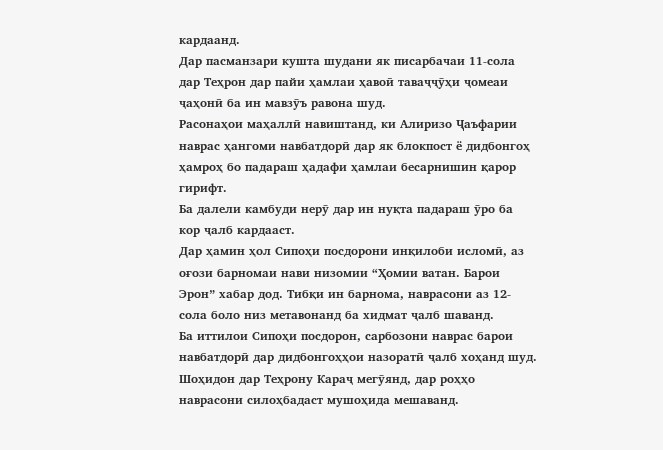кардаанд.
Дар пасманзари кушта шудани як писарбачаи 11-сола дар Теҳрон дар пайи ҳамлаи ҳавоӣ таваҷҷӯҳи ҷомеаи ҷаҳонӣ ба ин мавзӯъ равона шуд.
Расонаҳои маҳаллӣ навиштанд, ки Алиризо Ҷаъфарии наврас ҳангоми навбатдорӣ дар як блокпост ё дидбонгоҳ ҳамроҳ бо падараш ҳадафи ҳамлаи бесарнишин қарор гирифт.
Ба далели камбуди нерӯ дар ин нуқта падараш ӯро ба кор ҷалб кардааст.
Дар ҳамин ҳол Сипоҳи посдорони инқилоби исломӣ, аз оғози барномаи нави низомии “Ҳомии ватан. Барои Эрон” хабар дод. Тибқи ин барнома, наврасони аз 12-сола боло низ метавонанд ба хидмат ҷалб шаванд.
Ба иттилои Сипоҳи посдорон, сарбозони наврас барои навбатдорӣ дар дидбонгоҳҳои назоратӣ ҷалб хоҳанд шуд.
Шоҳидон дар Теҳрону Караҷ мегӯянд, дар роҳҳо наврасони силоҳбадаст мушоҳида мешаванд.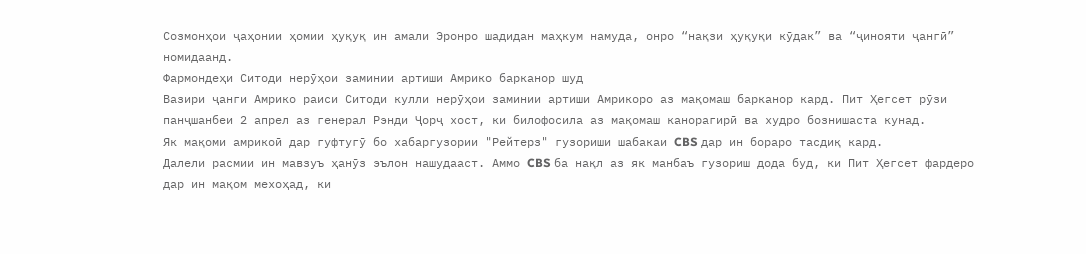Созмонҳои ҷаҳонии ҳомии ҳуқуқ ин амали Эронро шадидан маҳкум намуда, онро “нақзи ҳуқуқи кӯдак” ва “ҷинояти ҷангӣ” номидаанд.
Фармондеҳи Ситоди нерӯҳои заминии артиши Амрико барканор шуд
Вазири ҷанги Амрико раиси Ситоди кулли нерӯҳои заминии артиши Амрикоро аз мақомаш барканор кард. Пит Ҳегсет рӯзи панҷшанбеи 2 апрел аз генерал Рэнди Ҷорҷ хост, ки билофосила аз мақомаш канорагирӣ ва худро бознишаста кунад.
Як мақоми амрикоӣ дар гуфтугӯ бо хабаргузории "Рейтерз" гузориши шабакаи CBS дар ин бораро тасдиқ кард.
Далели расмии ин мавзуъ ҳанӯз эълон нашудааст. Аммо CBS ба нақл аз як манбаъ гузориш дода буд, ки Пит Ҳегсет фардеро дар ин мақом мехоҳад, ки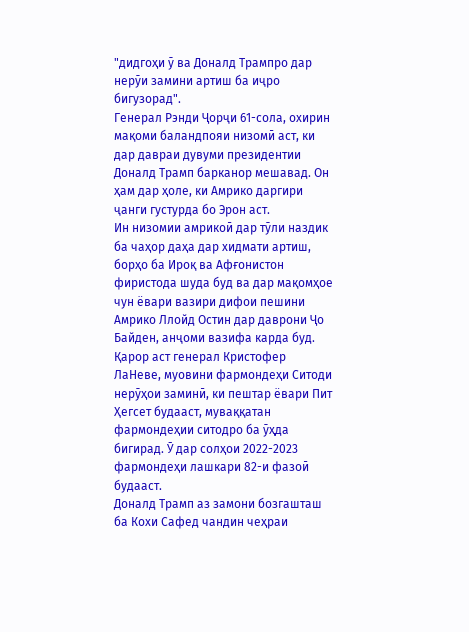"дидгоҳи ӯ ва Доналд Трампро дар нерӯи замини артиш ба иҷро бигузорад".
Генерал Рэнди Ҷорҷи 61-сола, охирин мақоми баландпояи низомӣ аст, ки дар давраи дувуми президентии Доналд Трамп барканор мешавад. Он ҳам дар ҳоле, ки Амрико даргири ҷанги густурда бо Эрон аст.
Ин низомии амрикоӣ дар тӯли наздик ба чаҳор даҳа дар хидмати артиш, борҳо ба Ироқ ва Афғонистон фиристода шуда буд ва дар мақомҳое чун ёвари вазири дифои пешини Амрико Ллойд Остин дар даврони Ҷо Байден, анҷоми вазифа карда буд.
Қарор аст генерал Кристофер ЛаНеве, муовини фармондеҳи Ситоди нерӯҳои заминӣ, ки пештар ёвари Пит Ҳегсет будааст, муваққатан фармондеҳии ситодро ба ӯҳда бигирад. Ӯ дар солҳои 2022-2023 фармондеҳи лашкари 82-и фазоӣ будааст.
Доналд Трамп аз замони бозгашташ ба Кохи Сафед чандин чеҳраи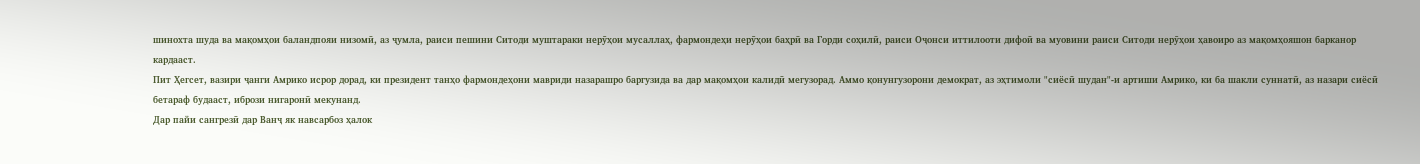шинохта шуда ва мақомҳои баландпояи низомӣ, аз ҷумла, раиси пешини Ситоди муштараки нерӯҳои мусаллаҳ, фармондеҳи нерӯҳои баҳрӣ ва Горди соҳилӣ, раиси Оҷонси иттилооти дифоӣ ва муовини раиси Ситоди нерӯҳои ҳавоиро аз мақомҳояшон барканор кардааст.
Пит Ҳегсет, вазири ҷанги Амрико исрор дорад, ки президент танҳо фармондеҳони мавриди назарашро баргузида ва дар мақомҳои калидӣ мегузорад. Аммо қонунгузорони демократ, аз эҳтимоли "сиёсӣ шудан"-и артиши Амрико, ки ба шакли суннатӣ, аз назари сиёсӣ бетараф будааст, ибрози нигаронӣ мекунанд.
Дар пайи сангрезӣ дар Ванҷ як навсарбоз ҳалок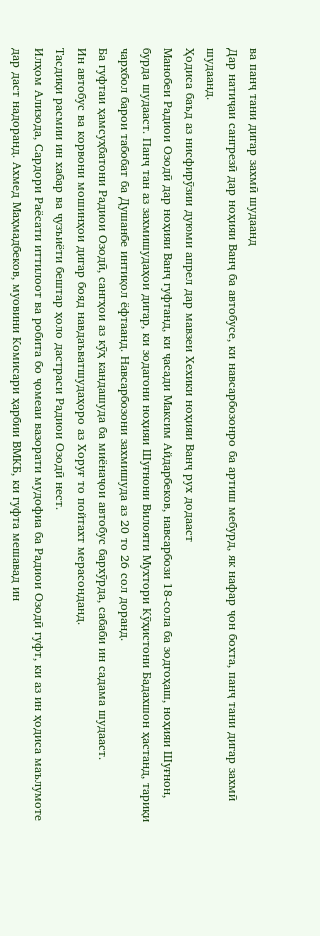ва панҷ тани дигар захмӣ шудаанд
Дар натиҷаи сангрезӣ дар ноҳияи Ванҷ ба автобусе, ки навсарбозонро ба артиш мебурд, як нафар ҷон бохта, панҷ тани дигар захмӣ шудаанд.
Ҳодиса баъд аз нисфирӯзии дуюми апрел дар мавзеи Хехики ноҳияи Ванҷ рух додааст
Манобеи Радиои Озодӣ дар ноҳияи Ванҷ гуфтанд, ки ҷасади Максим Айдарбеков, навсарбози 18-сола ба зодгоҳаш, ноҳияи Шуғнон, бурда шудааст. Панҷ тан аз захмишудаҳои дигар, ки зодагони ноҳияи Шуғнони Вилояти Мухтори Кӯҳистони Бадахшон ҳастанд, тариқи чархбол барои табобат ба Душанбе интиқол ёфтаанд. Навсарбозони захмишуда аз 20 то 26 сол доранд.
Ба гуфтаи ҳамсуҳбатони Радиои Озодӣ, сангҳои аз кӯҳ кандашуда ба миёнаҷои автобус бархӯрда, сабаби ин садама шудааст.
Ин автобус ва корвони мошинҳои дигар бояд навдаъватшудаҳоро аз Хоруғ то пойтахт мерасонданд.
Тасдиқи расмии ин хабар ва ҷузъиёти бештар ҳоло дастраси Радиои Озодӣ нест.
Илҳом Ализода, Сардори Раёсати иттилоот ва робита бо ҷомеаи вазорати мудофиа ба Радиои Озодӣ гуфт, ки аз ин ҳодиса маълумоте дар даст надоранд. Ахмед Маҳмадбеков, муовини Комисари ҳарбии ВМКБ, ки гуфта мешавад ин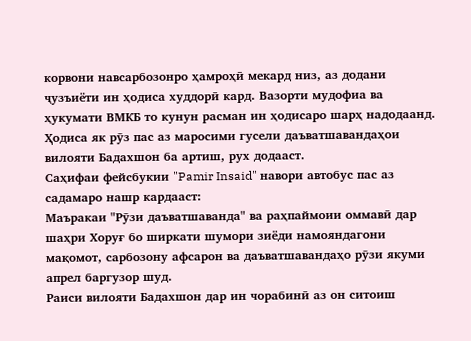корвони навсарбозонро ҳамроҳӣ мекард низ, аз додани ҷузъиёти ин ҳодиса худдорӣ кард. Вазорти мудофиа ва ҳукумати ВМКБ то кунун расман ин ҳодисаро шарҳ надодаанд.
Ҳодиса як рӯз пас аз маросими гусели даъватшавандаҳои вилояти Бадахшон ба артиш, рух додааст.
Саҳифаи фейсбукии "Pamir Insaid" навори автобус пас аз садамаро нашр кардааст:
Маъракаи "Рӯзи даъватшаванда" ва раҳпаймоии оммавӣ дар шаҳри Хоруғ бо ширкати шумори зиёди намояндагони мақомот, сарбозону афсарон ва даъватшавандаҳо рӯзи якуми апрел баргузор шуд.
Раиси вилояти Бадахшон дар ин чорабинӣ аз он ситоиш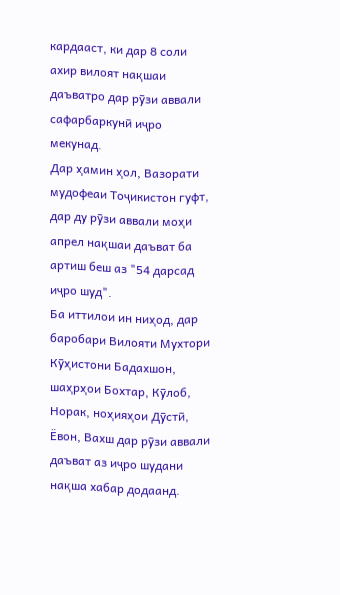кардааст, ки дар 8 соли ахир вилоят нақшаи даъватро дар рӯзи аввали сафарбаркунӣ иҷро мекунад.
Дар ҳамин ҳол, Вазорати мудофеаи Тоҷикистон гуфт, дар ду рӯзи аввали моҳи апрел нақшаи даъват ба артиш беш аз "54 дарсад иҷро шуд".
Ба иттилои ин ниҳод, дар баробари Вилояти Мухтори Кӯҳистони Бадахшон, шаҳрҳои Бохтар, Кӯлоб, Норак, ноҳияҳои Дӯстӣ, Ёвон, Вахш дар рӯзи аввали даъват аз иҷро шудани нақша хабар додаанд.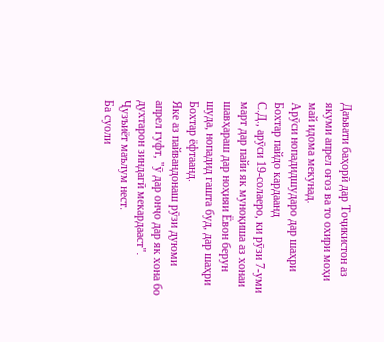Даъвати баҳорӣ дар Тоҷикистон аз якуми апрел оғоз ва то охири моҳи май идома мекунад.
Арӯси нопадидшударо дар шаҳри Бохтар пайдо кардаанд
С.Д., арӯси 19-солаеро, ки рӯзи 7-уми март дар пайи як муноқиша аз хонаи шавҳараш дар ноҳияи Ёвон берун шуда, нопадид гашта буд, дар шаҳри Бохтар ёфтаанд.
Яке аз пайвандонаш рӯзи дуюми апрел гуфт, "ӯ дар онҷо дар як хона бо духтарон зиндагӣ мекардааст".
Ҷузъиёт маълум нест.
Ба суоли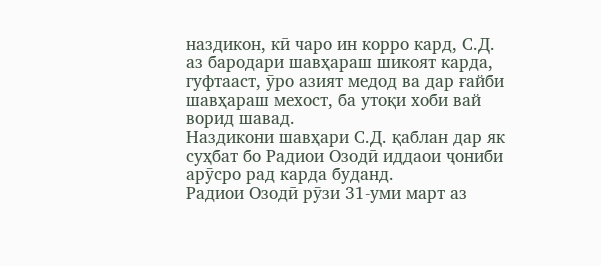наздикон, кӣ чаро ин корро кард, С.Д. аз бародари шавҳараш шикоят карда, гуфтааст, ӯро азият медод ва дар ғайби шавҳараш мехост, ба утоқи хоби вай ворид шавад.
Наздикони шавҳари С.Д. қаблан дар як суҳбат бо Радиои Озодӣ иддаои ҷониби арӯсро рад карда буданд.
Радиои Озодӣ рӯзи 31-уми март аз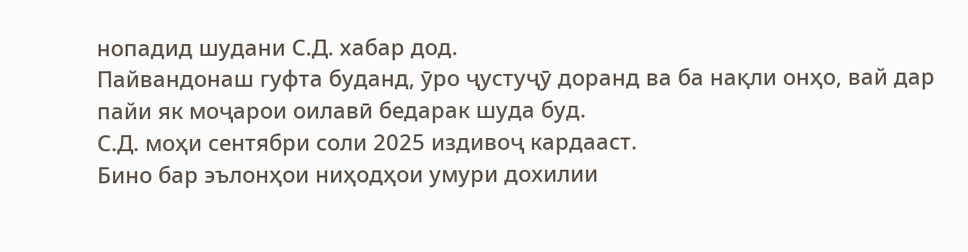нопадид шудани С.Д. хабар дод.
Пайвандонаш гуфта буданд, ӯро ҷустуҷӯ доранд ва ба нақли онҳо, вай дар пайи як моҷарои оилавӣ бедарак шуда буд.
С.Д. моҳи сентябри соли 2025 издивоҷ кардааст.
Бино бар эълонҳои ниҳодҳои умури дохилии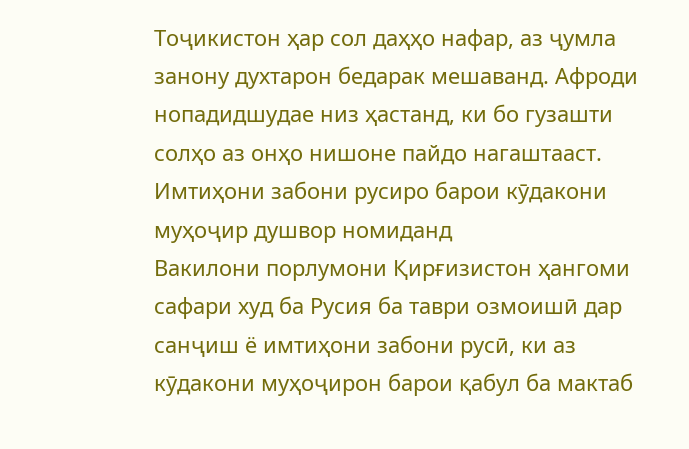Тоҷикистон ҳар сол даҳҳо нафар, аз ҷумла занону духтарон бедарак мешаванд. Афроди нопадидшудае низ ҳастанд, ки бо гузашти солҳо аз онҳо нишоне пайдо нагаштааст.
Имтиҳони забони русиро барои кӯдакони муҳоҷир душвор номиданд
Вакилони порлумони Қирғизистон ҳангоми сафари худ ба Русия ба таври озмоишӣ дар санҷиш ё имтиҳони забони русӣ, ки аз кӯдакони муҳоҷирон барои қабул ба мактаб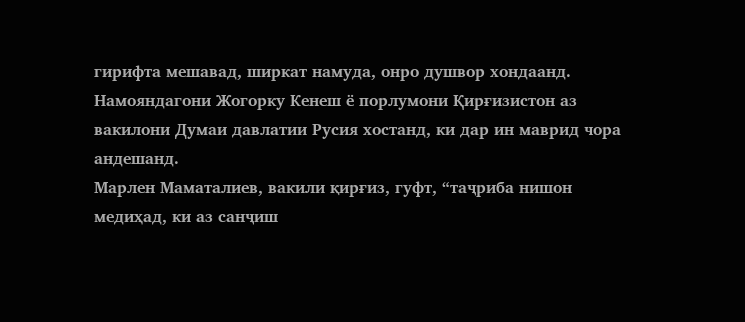гирифта мешавад, ширкат намуда, онро душвор хондаанд.
Намояндагони Жогорку Кенеш ё порлумони Қирғизистон аз вакилони Думаи давлатии Русия хостанд, ки дар ин маврид чора андешанд.
Марлен Маматалиев, вакили қирғиз, гуфт, “таҷриба нишон медиҳад, ки аз санҷиш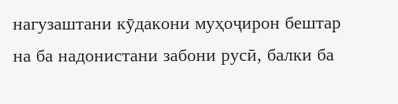нагузаштани кӯдакони муҳоҷирон бештар на ба надонистани забони русӣ, балки ба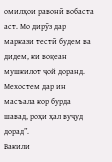омилҳои равонӣ вобаста аст. Мо дирӯз дар маркази тестӣ будем ва дидем, ки воқеан мушкилот ҷой доранд. Мехостем дар ин масъала кор бурда шавад, роҳи ҳал вуҷуд дорад”.
Вакили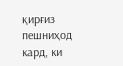қирғиз пешниҳод кард, ки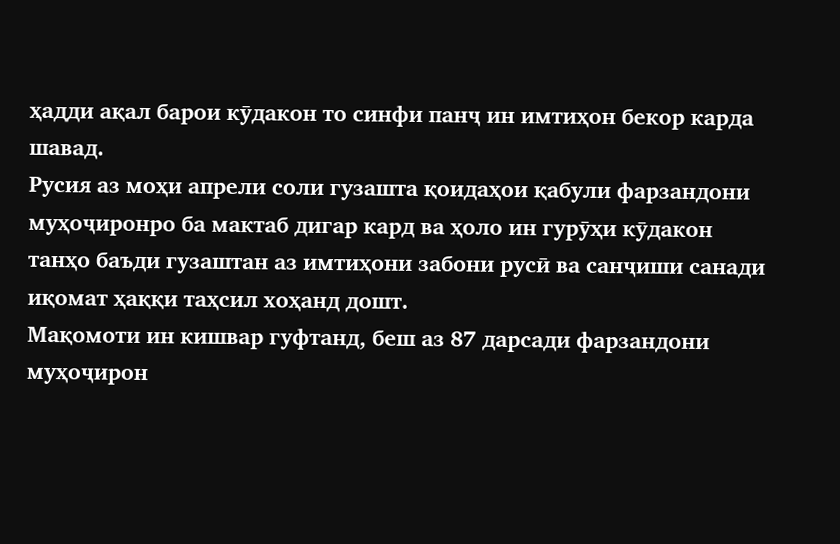ҳадди ақал барои кӯдакон то синфи панҷ ин имтиҳон бекор карда шавад.
Русия аз моҳи апрели соли гузашта қоидаҳои қабули фарзандони муҳоҷиронро ба мактаб дигар кард ва ҳоло ин гурӯҳи кӯдакон танҳо баъди гузаштан аз имтиҳони забони русӣ ва санҷиши санади иқомат ҳаққи таҳсил хоҳанд дошт.
Мақомоти ин кишвар гуфтанд, беш аз 87 дарсади фарзандони муҳоҷирон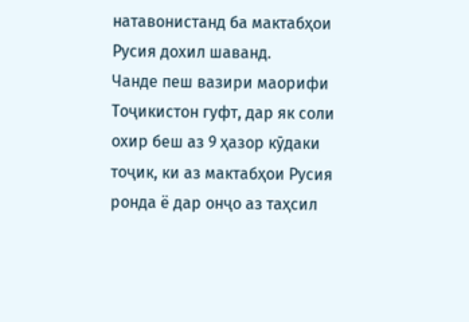натавонистанд ба мактабҳои Русия дохил шаванд.
Чанде пеш вазири маорифи Тоҷикистон гуфт, дар як соли охир беш аз 9 ҳазор кӯдаки тоҷик, ки аз мактабҳои Русия ронда ё дар онҷо аз таҳсил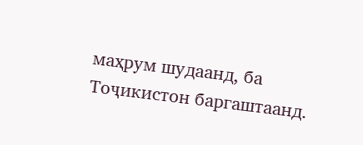маҳрум шудаанд, ба Тоҷикистон баргаштаанд.